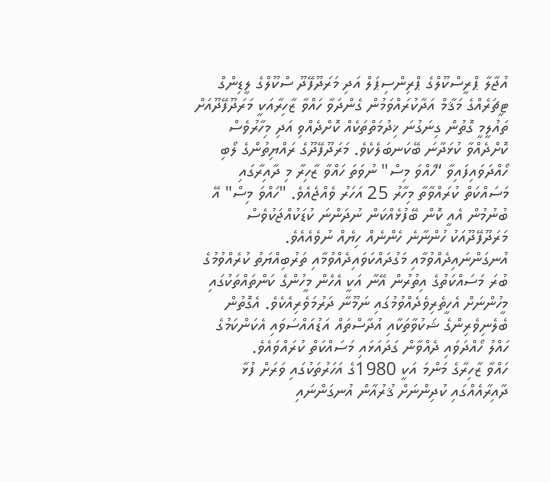އުޖާލާ ޕްރީސްކޫލްގެ ޕްރިންސިޕަލް އަދި މަރަދޫފޭދޫ ސްކޫލްގެ ލީޑިންގް ޓީޗަރެއްގެ މަޤާމް އަދާކުރައްވަމުން ގެންދަވާ ހައްވާ ޒާހިރާއަކީ މަރަދޫފޭދޫއަށް ތައުލީމީ ގޮތުން ގިނަގުނަ ޚިދުމަތްތަކެއް ކޮށްދެއްވި އަދި މިހާރުވެސް ކޮށްދެއްވާ ކުޅަދާނަ ބޭކަނބަލެކެވެ. މަރަދޫފޭދޫގެ ރައްޔިތުންގެ ލޯބި ހޯއްދަވައިފައިވާ “ހައްވަ މިސް" ނުވަތަ ހައްވާ ޒާހިރާ މި ދާއިރާގައި މަސައްކަތް ކުރައްވާތާ މިހާރު 25 އަހަރު ވެއްޖެއެވެ. "ހައްވަ މިސް" އޭ ބުނުމުން އެއީ ކޮން ބޭފުޅެއްކަން ނުދަންނަ ކުޑަކުއްޖަކުވެސް މަރަދޫފޭދޫއަކު ހުންނާނެ ހެންނެއް ހިޔެއް ނުވެއެއެވެ. އުނގަންނައިދެއްވުމާއި މަގުދައްކަވައިދެއްވުމާއި ތަރުބިއްޔަތު ކުރެއްވުމުގެ ބުރަ މަސައްކަތުގެ އިތުރުން އޭނާ އަކީ އެހެން މީހުންގެ ކަންތައްތަކުގައި މީހުންނަށް އެހީތެރިވެދެއްވުމުގައި ނަމޫނާ ދަރުމަވެރިއެކެވެ. އެގޮތުން ބެލެނިވެރިންގެ ޝަކުވާތަކާއި އުދާސްތައް އަޑުއައްސަވައި އެކަންކަމުގެ ހައްލު ހޯއްދަވައި ދެއްވާން ގަދައަޅައި މަސައްކަތް ކުރައްވައެވެ.
ހައްވާ ޒާހިރާގެ މަންމަ އަކީ 1980ގެ އަހަރުތަކުގައި ވަރަށް ފުޅާ ދާއިރާއެއްގައި ކުދިންނަށް ޤުރުއާން އުނގަންނައި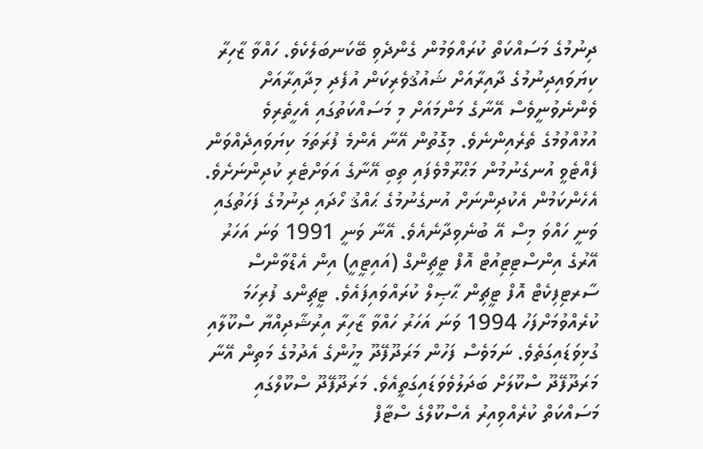ދިނުމުގެ މަސައްކަތް ކުރައްވަމުން ގެންދެވި ބޭކަނބަލެކެވެ. ހައްވާ ޒާހިރާ ކިޔަވައިދިނުމުގެ ދާއިރާއަށް ޝައުޤުވެރިކަން އުފެދި މިދާއިރާއަށް ވެންނެވުނީވެސް އޭނާގެ މަންމައަށް މި މަސައްކަތުގައި އެހީތެރިވެ އުޅުއްވުމުގެ ތެރެއިންނެވެ. މިގޮތުން އޭނާ އެންމެ ފުރަތަމަ ކިޔަވައިދެއްވަން ފެއްޓެވީ އުނގެނުމުން މަޙްރޫމްވެފައި ތިބި އޭނާގެ އަވަށްޓެރި ކުދިންނަށެވެ. އެހެންކަމުން އެކުދިންނަށް އުނގެނުމުގެ ޙައްޤު ހޯދައި ދިނުމުގެ ފަހަތުގައި ވަނީ ހައްވަ މިސް އޭ ބުނެވިދާނެއެވެ. އޭނާ ވަނީ 1991 ވަނަ އަހަރު އޭރުގެ އިންސްޓިޓިއުޓް އޮފް ޓީޗިންގް (އައިޓީއީ) އިން އެޑްވާންސް ސާރޓިފިކެޓް އޮފް ޓީޗިން ޙާޞިލް ކުރައްވައިފައެވެ. ޓީޗިންގ ފުރިހަމަ ކުރެއްވުމަށްފަހު 1994 ވަނަ އަހަރު ހައްވާ ޒާހިރާ އިރުޝާދިއްޔާ ސްކޫލާއި ގުޅިވަޑައިގަތެވެ. ނަމަވެސް ފަހުން މަރަދޫފޭދޫ މީހުންގެ އެދުމުގެ މަތިން އޭނާ މަރަދޫފޭދޫ ސްކޫލަށް ބަދަލުވެވަޑައިގަތީއެވެ. މަރަދޫފޭދޫ ސްކޫލްގައި މަސައްކަތް ކުރެއްވިއިރު އެސްކޫލްގެ ސްޓާފް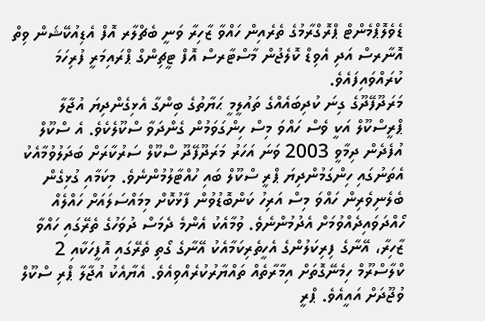ޑެވެލޮޕްމެންޓް ޕްރޮގްރާމުގެ ތެރެއިން ހައްވާ ޒާހިރާ ވަނީ ބެޗްލާރ އޮފް އެޑިއުކޭޝަން ވިތް އޮނާރސް އަދި އެވިޑް ކޮލެޖުން މާސްޓާރސް އޮފް ޓީޗިންގް ޕްރައިމަރީ ފުރިހަމަ ކުރައްވައިފައެވެ.
މަރަދޫފޭދޫގެ ގިނަ ކުދިބައެއްގެ ތައުލީމީ ޙަޔާތުގެ ބިންގާ އެޅިގެންދިޔަ އުޖާލާ ޕްރީސްކޫލް އަކީ ވެސް ހައްވަ މިސް ހިންގަވަމުން ގެންދަވާ ސްކޫލެކެވެ. އެ ސްކޫލް އުފެދެން ދިމާވީ 2003 ވަނަ އަހަރު މަރަދޫފޭދޫ ސްކޫލް ސަރުކާރަށް ބަދަލުވުމާއެކު އެތަނުގައި ހިންގަމުންދިޔަ ޕްރީ ސްކޫލް ބައި ހުއްޓާލުމުންނެވެ. މިކަމާއި ގުޅިގެން ބެލެނިވެރިން ހައްވަ މިސް އަރިހު ކަންބޮޑުވުން ފާޅުކޮށް މިމައްސަލައަށް ހައްލެއް ހޯއްދަވައިދެއްވުމަށް އެދުމުންނެވެ. ވުމާއެކު އެންމެ ދެމަސް ދުވަހުގެ ތެރޭގައި ހައްވާ ޒާހިރާ، އޭނާގެ ފިރިކަލުންގެ އެހީތެރިކަމާއެކު އޭނާގެ ގޯތި ތެރޭގައި އޮފީހަކާއި 2 ކްލާސްރޫމް ހިމެނޭގޮތަށް އިމާރާތެއް ތައްޔާރުކުރެއްވިއެވެ. އެޔާއެކު އުޖާލާ ޕްރި ސްކޫލް ވުޖޫދަށް އައީއެވެ. ޕްރީ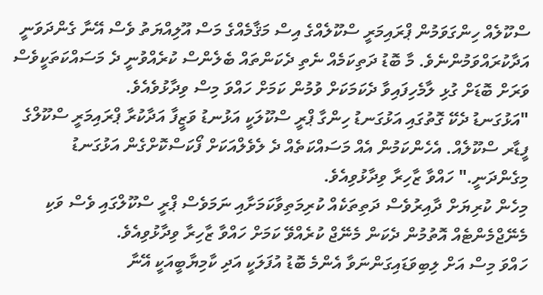ސްކޫލެއް ހިންގަވަމުން ޕްރައިމަރީ ސްކޫލެއްގެ އިސް މަޤާމެއްގެ މަސް އޫލިއްޔަތު ވެސް އޭނާ ގެންދަވަނީ އަދާކުރައްވަމުންނެވެ. މާ ބޮޑު ދަތިކަމެއް ނެތި ދެކަންތައް ބެލެންސް ކުރެއްވުނީ ދެ މަސައްކަތަކީވެސް ވަރަށް ބޮޑަށް ގުޅި ލާމެހިފައިވާ ދެކަމަކަށް ވުމުން ކަމަށް ހައްވަ މިސް ވިދާޅުވެއެވެ.
"އަޅުގަނޑު ދެކޭ ގޮތުގައި އަޅުގަނޑު ހިންގާ ޕްރީ ސްކޫލަކީ އަޅުނޑު ވަޒީފާ އަދާކުރާ ޕްރައިމަރީ ސްކޫލްގެ ފީޑާރ ސްކޫލެއް. އެހެންކަމުން އެއް މަސައްކަތެއް ދެ ލެވެލްއަކަށް ފޯކަސްކޮށްގެން އަޅުގަނޑު މިގެންދަނީ." ހައްވާ ޒާހިރާ ވިދާޅުވިއެވެ.
މިހެން ކުރިޔަށް ދާއިރުވެސް ދަތިތަކެއް ކުރިމަތިވާކަމަށާއި ނަމަވެސް ޕްރީ ސްކޫލްގައި ވެސް ވަކި މެނޭޖްމެންޓެއް އޮތުމުން ދެކަން މެނޭޖް ކުރެއްވޭ ކަމަށް ހައްވާ ޒާހިރާ ވިދާޅުވިއެވެ.
ހައްވަ މިސް އަށް ލިބިވަޑައިގަންނަވާ އެންމެ ބޮޑު އުފަލަކީ އަދި ކާމިޔާބީއަކީ އޭނާ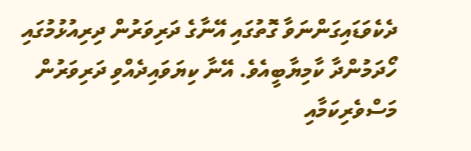ދެކެވަޑައިގަންނަވާ ގޮތުގައި އޭނާގެ ދަރިވަރުން ދިރިއުޅުމުގައި ހޯދަމުންދާ ކާމިޔާބީއެވެ. އޭނާ ކިޔަވައިދެއްވި ދަރިވަރުން މަސްވެރިކަމާއި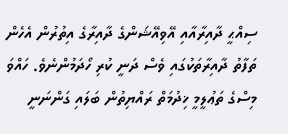ސިއްޙީ ދާއިރާއާއި އޭވިއޭޝަންގެ ދާއިރާގެ އިތުރުން އެހެން ތަފާތު ދާއިރާތަކުގައި ވެސް ދަނީ ކުރި ހޯދަމުންނެވެ. ހައްވަ މިސްގެ ތަޢުލީމީ ޚިދުމަތް ރައްޔިތުން ބަލައި ގަންނަނީ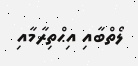ލޯތްބާއި އިޙްތިރާމާއި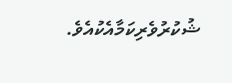ޝުކުރުވެރިކަމާއެކުއެވެ.